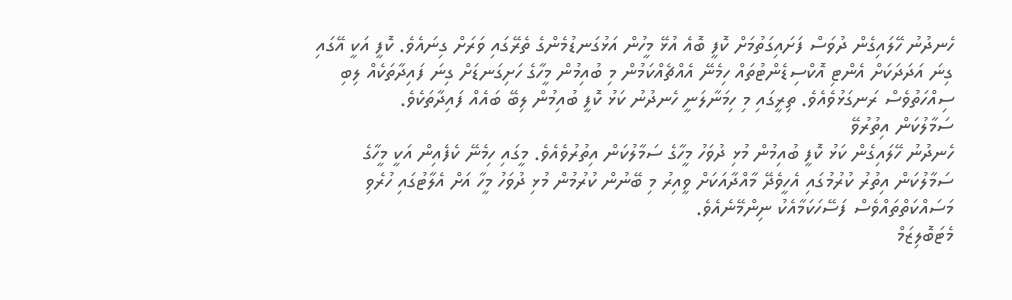ހެނދުނު ހޭލައިގެން ދުވަސް ފަށައިގަތުމަށް ކޮފީ ބޮއެ އުޅޭ މީހުން އަޅުގަނޑުމެންގެ ތެރޭގައި ވަރަށް ގިނައެވެ. ކޮފީ އަކީ އޭގައި ގިނަ އަދަދަކަށް އެންޓި އޮކްސިޑެންޓުތައް ހިމެނޭ އެއްޗެއްކަމުން މި ބުއިމުން މީހާގެ ހަށިގަނޑަށް ގިނަ ފައިދާތަކެއް ލިބި ސިއްހަތުވެސް ރަނގަޅުވެއެވެ. ތިރީގައި މި ހިމަނާލަނީ ހެނދުނު ކަޅު ކޮފީ ބުއިމުން ލިބޭ ބައެއް ފައިދާތަކެވެ.
ސަމާލުކަން އިތުރުވޭ
ހެނދުނު ހޭލައިގެން ކަޅު ކޮފީ ބުއިމުން މުޅި ދުވަހު މީހާގެ ސަމާލުކަން އިތުރުވެއެވެ. މީގައި ހިމެނޭ ކެފެއިން އަކީ މީހާގެ ސަމާލުކަން އިތުރު ކުރުމުގައި އެހީވެދޭ މާއްދާއަކަށް ވީއިރު މި ބޭނުން ކުރުމުން މުޅި ދުވަހު މީހާ އަށް އެލާޓުގައި ހުރެވި މަސައްކަތްތައްވެސް ފަސޭހަކަމާއެކު ނިންމޭނެއެވެ.
މެޓަބޮލިޒަމް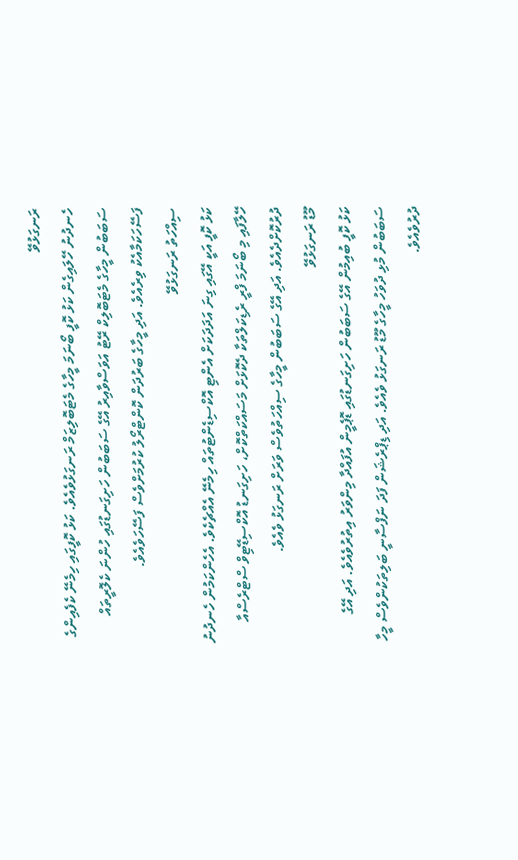ރަނގަޅުވޭ
ހެނދުނު ހޭލައިގެން ކަޅު ކޮފީ ބޯނަމަ މީހާގެ މެޓަބޮލިޒަމް ރަނގަޅުވެއެވެ. ކަޅު ކޮފީގައި ހިމެނޭ ކެފެއިންގެ ސަބަބުން މީހާގެ މެޓަބޮލިކް ރޭޓު އަވަސްވާއިރު އޭގެ ސަބަބުން ހަށިގަނޑުގައި ހުންނަ ކެލޮރީތައް ފަސޭހަކަމާއެކު ވިރެއެވެ. އަދި މީހާގެ ބަރުދަން ކޮންޓްރޯލު ކުރުމަށްވެސް ފަސޭހަވެއެވެ.
ސިއްހަތު ރަނގަޅުވޭ
ކަޅު ކޮފީ އަކީ އޭގައި ގިނަ އަދަދަކަށް އެންޓި އޮކްސިޑެންޓުތައް ހިމެނޭ އެއްޗެކެވެ. އެހެންކަމުން ހެނދުނު ހޭލާފައި މި ބޯނަމަ ފްރީ ރެޑިކަލްތަކާ ދެކޮޅަށް މަސައްކަތްކޮށް، ހަށިގަނޑު އޮކްސިޑޭޓިވް ސްޓްރެސްއާ ދުރުކޮށްދެއެވެ. އަދި އޭގެ ސަބަބުން މީހާގެ ސިއްހަތުވެސް ވަރަށް ރަނގަޅު ވެއެވެ.
މޫޑު ރަނގަޅުވޭ
ކަޅު ކޮފީ ބުއިމުން އޭގެ ސަބަބުން ހަށިގަނޑުގައި ޑޮޕެމީން އުފައްދާ މިންވަރު އިތުރުވެއެވެ. އަދި އޭގެ ސަބަބުން މުޅި ދުވަހު މީހާގެ މޫޑު ރަނގަޅު ވެއެވެ. އަދި ޑިޕްރެޝަން ފަދަ ނަފްސާނީ ބަލިތަކުންވެސް މީހާ ދުރުވެއެވެ.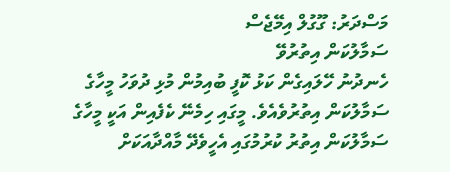މަސްދަރު: ގޫގުލް އިމޭޖެސް
ސަމާލުކަން އިތުރުވޭ
ހެނދުނު ހޭލައިގެން ކަޅު ކޮފީ ބުއިމުން މުޅި ދުވަހު މީހާގެ ސަމާލުކަން އިތުރުވެއެވެ. މީގައި ހިމެނޭ ކެފެއިން އަކީ މީހާގެ ސަމާލުކަން އިތުރު ކުރުމުގައި އެހީވެދޭ މާއްދާއަކަށް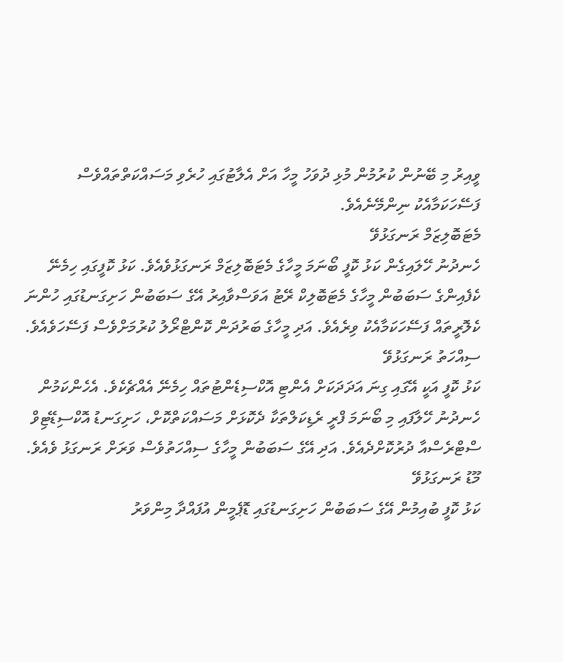ވީއިރު މި ބޭނުން ކުރުމުން މުޅި ދުވަހު މީހާ އަށް އެލާޓުގައި ހުރެވި މަސައްކަތްތައްވެސް ފަސޭހަކަމާއެކު ނިންމޭނެއެވެ.
މެޓަބޮލިޒަމް ރަނގަޅުވޭ
ހެނދުނު ހޭލައިގެން ކަޅު ކޮފީ ބޯނަމަ މީހާގެ މެޓަބޮލިޒަމް ރަނގަޅުވެއެވެ. ކަޅު ކޮފީގައި ހިމެނޭ ކެފެއިންގެ ސަބަބުން މީހާގެ މެޓަބޮލިކް ރޭޓު އަވަސްވާއިރު އޭގެ ސަބަބުން ހަށިގަނޑުގައި ހުންނަ ކެލޮރީތައް ފަސޭހަކަމާއެކު ވިރެއެވެ. އަދި މީހާގެ ބަރުދަން ކޮންޓްރޯލު ކުރުމަށްވެސް ފަސޭހަވެއެވެ.
ސިއްހަތު ރަނގަޅުވޭ
ކަޅު ކޮފީ އަކީ އޭގައި ގިނަ އަދަދަކަށް އެންޓި އޮކްސިޑެންޓުތައް ހިމެނޭ އެއްޗެކެވެ. އެހެންކަމުން ހެނދުނު ހޭލާފައި މި ބޯނަމަ ފްރީ ރެޑިކަލްތަކާ ދެކޮޅަށް މަސައްކަތްކޮށް، ހަށިގަނޑު އޮކްސިޑޭޓިވް ސްޓްރެސްއާ ދުރުކޮށްދެއެވެ. އަދި އޭގެ ސަބަބުން މީހާގެ ސިއްހަތުވެސް ވަރަށް ރަނގަޅު ވެއެވެ.
މޫޑު ރަނގަޅުވޭ
ކަޅު ކޮފީ ބުއިމުން އޭގެ ސަބަބުން ހަށިގަނޑުގައި ޑޮޕެމީން އުފައްދާ މިންވަރު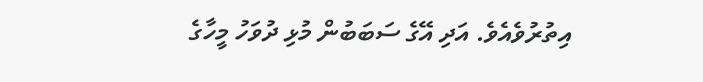އިތުރުވެއެވެ. އަދި އޭގެ ސަބަބުން މުޅި ދުވަހު މީހާގެ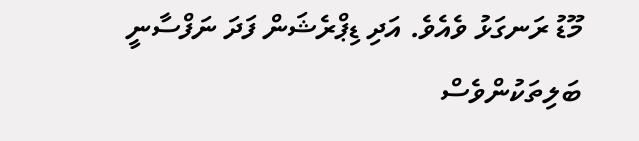މޫޑު ރަނގަޅު ވެއެވެ. އަދި ޑިޕްރެޝަން ފަދަ ނަފްސާނީ ބަލިތަކުންވެސް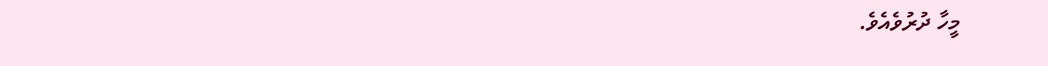މީހާ ދުރުވެއެވެ.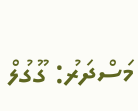މަސްދަރު: ގޫގުލް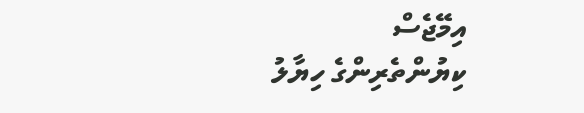އިމޭޖެސް
ކިޔުންތެރިންގެ ހިޔާލު